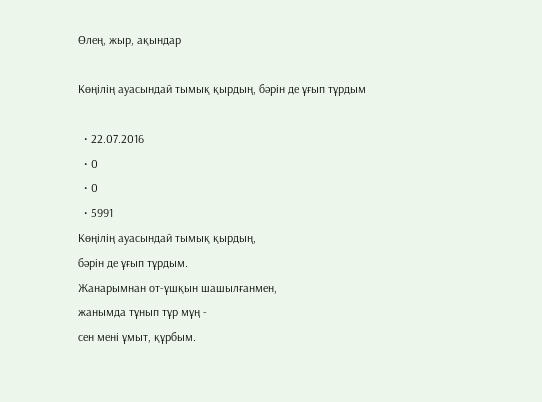Өлең, жыр, ақындар

Көңілің ауасындай тымық қырдың, бәрін де ұғып тұрдым

  • 22.07.2016
  • 0
  • 0
  • 5991
Көңілің ауасындай тымық қырдың,
бәрін де ұғып тұрдым.
Жанарымнан от-ұшқын шашылғанмен,
жанымда тұнып тұр мұң -
сен мені ұмыт, құрбым.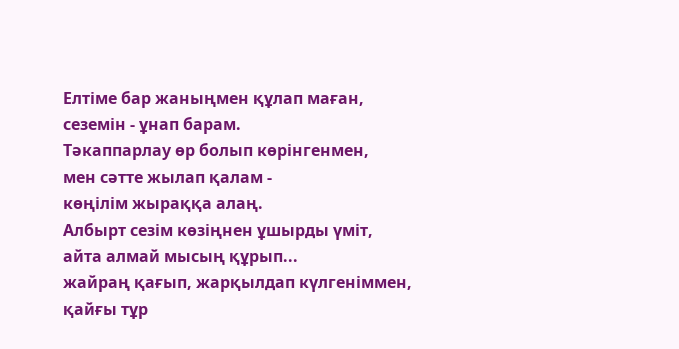Елтіме бар жаныңмен құлап маған,
сеземін - ұнап барам.
Тәкаппарлау өр болып көрінгенмен,
мен сәтте жылап қалам -
көңілім жыраққа алаң.
Албырт сезім көзіңнен ұшырды үміт,
айта алмай мысың құрып...
жайраң қағып, жарқылдап күлгеніммен,
қайғы тұр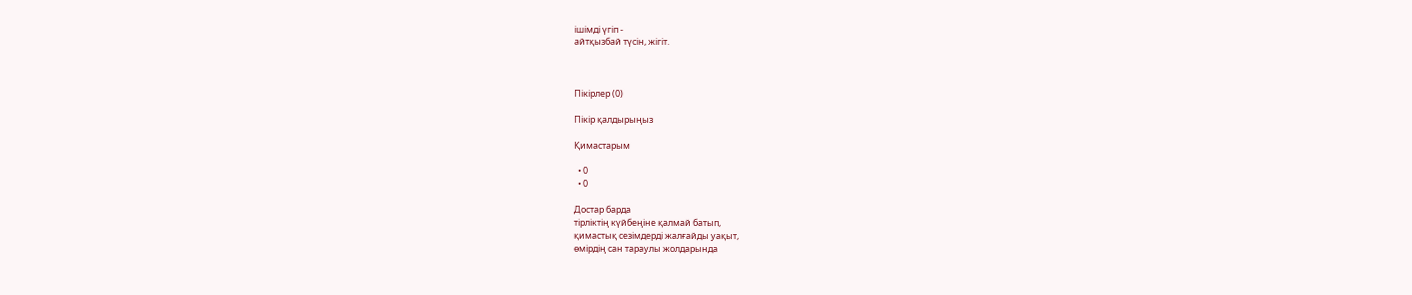ішімді үгіп -
айтқызбай түсін, жігіт.



Пікірлер (0)

Пікір қалдырыңыз

Қимастарым

  • 0
  • 0

Достар барда
тірліктің күйбеңіне қалмай батып,
қимастық сезімдерді жалғайды уақыт,
өмірдің сан тараулы жолдарында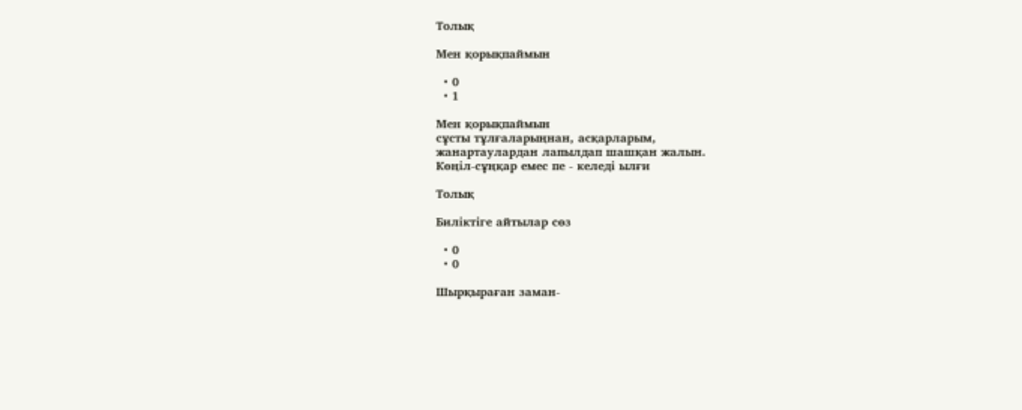Толық

Мен қорықпаймын

  • 0
  • 1

Мен қорықпаймын
сұсты тұлғаларыңнан, асқарларым,
жанартаулардан лапылдап шашқан жалын.
Көңіл-сұңқар емес пе - келеді ылғи

Толық

Биліктіге айтылар сөз

  • 0
  • 0

Шырқыраған заман-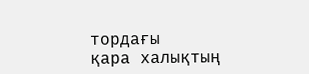тордағы
қара халықтың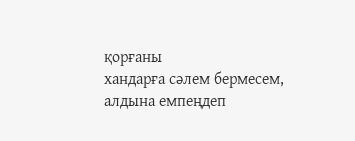қорғаны
хандарға сәлем бермесем,
алдына емпеңдеп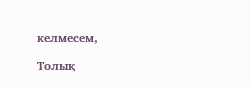келмесем,

Толық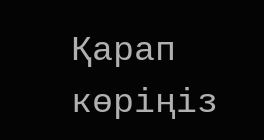Қарап көріңіз